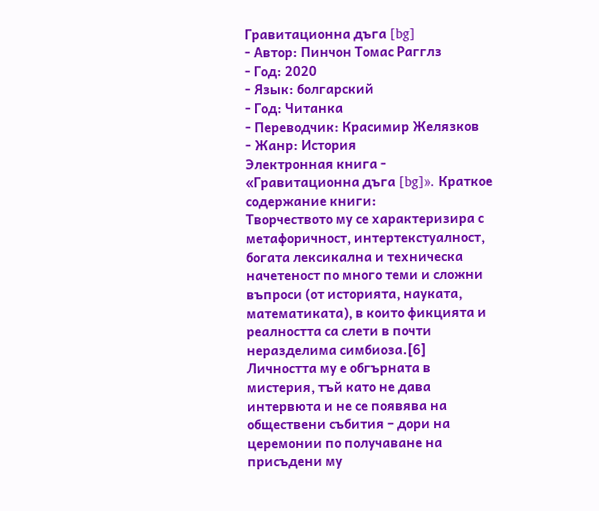Гравитационна дъга [bg]
- Автор: Пинчон Томас Рагглз
- Год: 2020
- Язык: болгарский
- Год: Читанка
- Переводчик: Красимир Желязков
- Жанр: История
Электронная книга - «Гравитационна дъга [bg]». Краткое содержание книги:
Творчеството му се характеризира с метафоричност, интертекстуалност, богата лексикална и техническа начетеност по много теми и сложни въпроси (от историята, науката, математиката), в които фикцията и реалността са слети в почти неразделима симбиоза.[6] Личността му е обгърната в мистерия, тъй като не дава интервюта и не се появява на обществени събития – дори на церемонии по получаване на присъдени му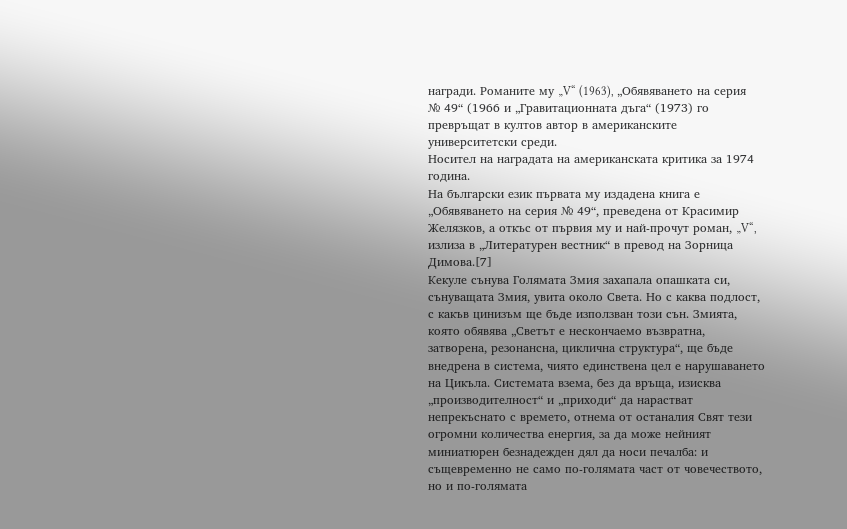награди. Романите му „V“ (1963), „Обявяването на серия № 49“ (1966 и „Гравитационната дъга“ (1973) го превръщат в култов автор в американските университетски среди.
Носител на наградата на американската критика за 1974 година.
На български език първата му издадена книга е „Обявяването на серия № 49“, преведена от Красимир Желязков, а откъс от първия му и най-прочут роман, „V“, излиза в „Литературен вестник“ в превод на Зорница Димова.[7]
Кекуле сънува Голямата Змия захапала опашката си, сънуващата Змия, увита около Света. Но с каква подлост, с какъв цинизъм ще бъде използван този сън. Змията, която обявява „Светът е нескончаемо възвратна, затворена, резонансна, циклична структура“, ще бъде внедрена в система, чиято единствена цел е нарушаването на Цикъла. Системата взема, без да връща, изисква „производителност“ и „приходи“ да нарастват непрекъснато с времето, отнема от останалия Свят тези огромни количества енергия, за да може нейният миниатюрен безнадежден дял да носи печалба: и същевременно не само по-голямата част от човечеството, но и по-голямата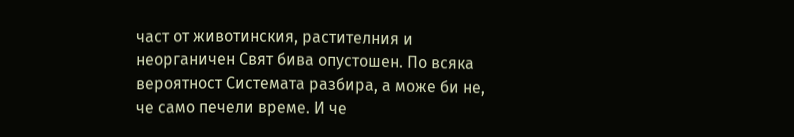част от животинския, растителния и неорганичен Свят бива опустошен. По всяка вероятност Системата разбира, а може би не, че само печели време. И че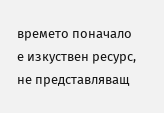времето поначало е изкуствен ресурс, не представляващ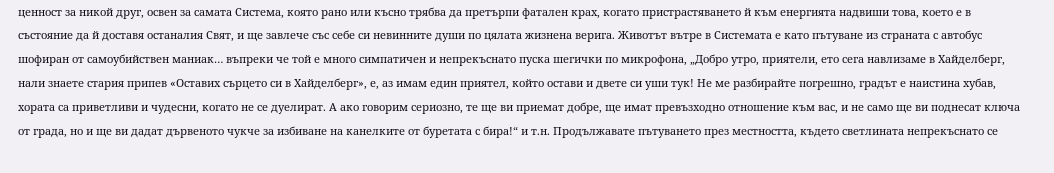ценност за никой друг, освен за самата Система, която рано или късно трябва да претърпи фатален крах, когато пристрастяването й към енергията надвиши това, което е в състояние да й доставя останалия Свят, и ще завлече със себе си невинните души по цялата жизнена верига. Животът вътре в Системата е като пътуване из страната с автобус шофиран от самоубийствен маниак… въпреки че той е много симпатичен и непрекъснато пуска шегички по микрофона, „Добро утро, приятели, ето сега навлизаме в Хайделберг, нали знаете стария припев «Оставих сърцето си в Хайделберг», е, аз имам един приятел, който остави и двете си уши тук! Не ме разбирайте погрешно, градът е наистина хубав, хората са приветливи и чудесни, когато не се дуелират. А ако говорим сериозно, те ще ви приемат добре, ще имат превъзходно отношение към вас, и не само ще ви поднесат ключа от града, но и ще ви дадат дървеното чукче за избиване на канелките от буретата с бира!“ и т.н. Продължавате пътуването през местността, където светлината непрекъснато се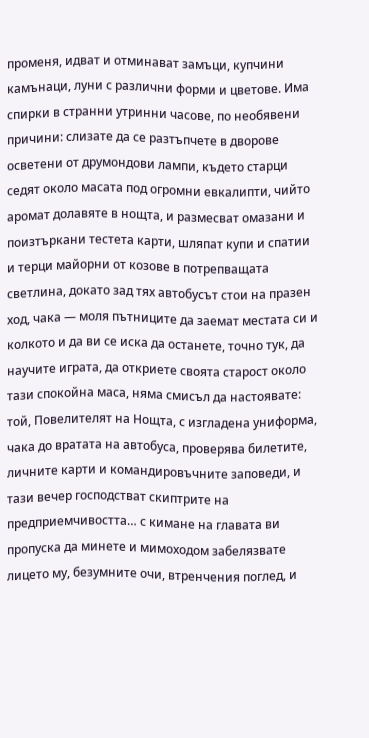променя, идват и отминават замъци, купчини камънаци, луни с различни форми и цветове. Има спирки в странни утринни часове, по необявени причини: слизате да се разтъпчете в дворове осветени от друмондови лампи, където старци седят около масата под огромни евкалипти, чийто аромат долавяте в нощта, и размесват омазани и поизтъркани тестета карти, шляпат купи и спатии и терци майорни от козове в потрепващата светлина, докато зад тях автобусът стои на празен ход, чака — моля пътниците да заемат местата си и колкото и да ви се иска да останете, точно тук, да научите играта, да откриете своята старост около тази спокойна маса, няма смисъл да настоявате: той, Повелителят на Нощта, с изгладена униформа, чака до вратата на автобуса, проверява билетите, личните карти и командировъчните заповеди, и тази вечер господстват скиптрите на предприемчивостта… с кимане на главата ви пропуска да минете и мимоходом забелязвате лицето му, безумните очи, втренчения поглед, и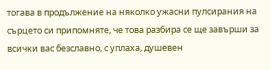тогава в продължение на няколко ужасни пулсирания на сърцето си припомняте, че това разбира се ще завърши за всички вас безславно, с уплаха, душевен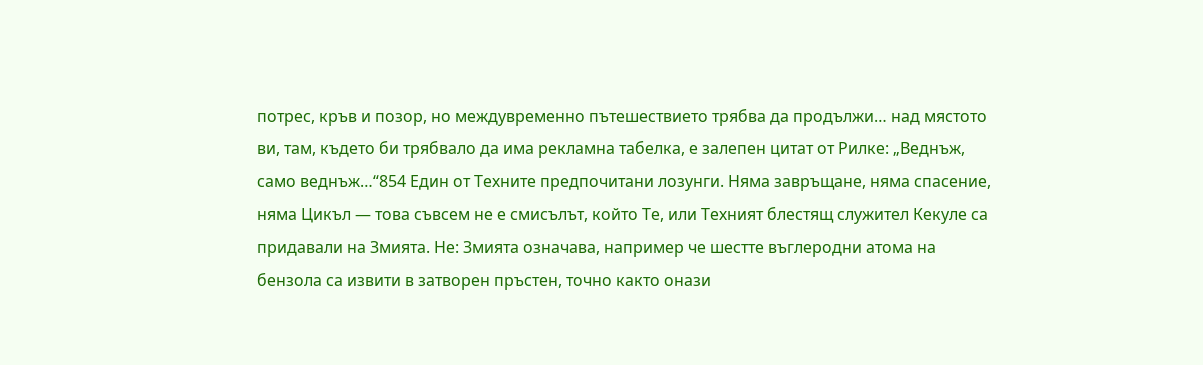потрес, кръв и позор, но междувременно пътешествието трябва да продължи… над мястото ви, там, където би трябвало да има рекламна табелка, е залепен цитат от Рилке: „Веднъж, само веднъж…“854 Един от Техните предпочитани лозунги. Няма завръщане, няма спасение, няма Цикъл — това съвсем не е смисълът, който Те, или Техният блестящ служител Кекуле са придавали на Змията. Не: Змията означава, например че шестте въглеродни атома на бензола са извити в затворен пръстен, точно както онази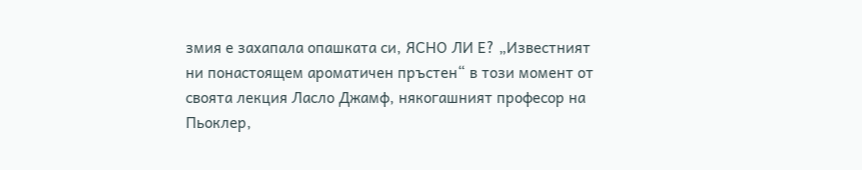змия е захапала опашката си, ЯСНО ЛИ Е? „Известният ни понастоящем ароматичен пръстен“ в този момент от своята лекция Ласло Джамф, някогашният професор на Пьоклер,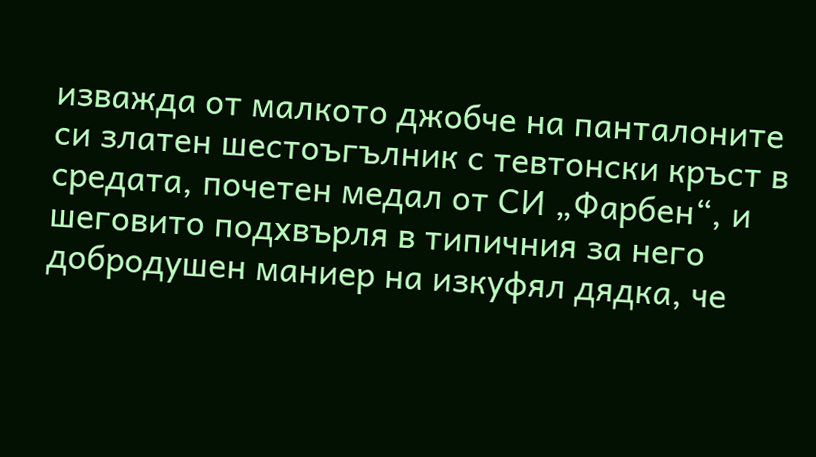изважда от малкото джобче на панталоните си златен шестоъгълник с тевтонски кръст в средата, почетен медал от СИ „Фарбен“, и шеговито подхвърля в типичния за него добродушен маниер на изкуфял дядка, че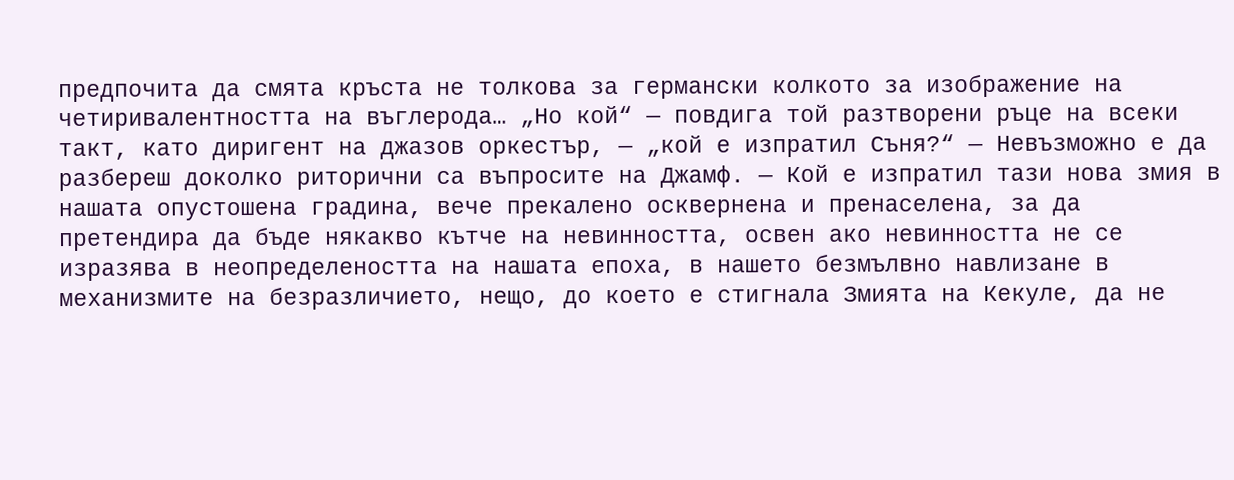предпочита да смята кръста не толкова за германски колкото за изображение на четиривалентността на въглерода… „Но кой“ — повдига той разтворени ръце на всеки такт, като диригент на джазов оркестър, — „кой е изпратил Съня?“ — Невъзможно е да разбереш доколко риторични са въпросите на Джамф. — Кой е изпратил тази нова змия в нашата опустошена градина, вече прекалено осквернена и пренаселена, за да претендира да бъде някакво кътче на невинността, освен ако невинността не се изразява в неопределеността на нашата епоха, в нашето безмълвно навлизане в механизмите на безразличието, нещо, до което е стигнала Змията на Кекуле, да не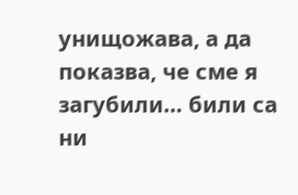унищожава, а да показва, че сме я загубили… били са ни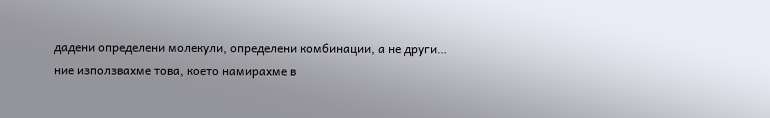дадени определени молекули, определени комбинации, а не други… ние използвахме това, което намирахме в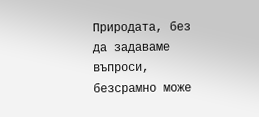Природата, без да задаваме въпроси, безсрамно може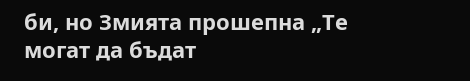би, но Змията прошепна „Те могат да бъдат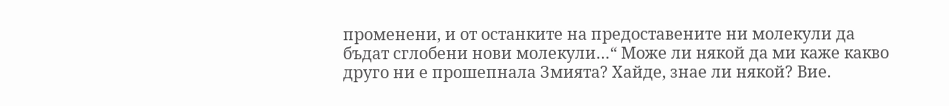променени, и от останките на предоставените ни молекули да бъдат сглобени нови молекули…“ Може ли някой да ми каже какво друго ни е прошепнала Змията? Хайде, знае ли някой? Вие.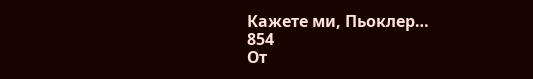Кажете ми, Пьоклер…
854
От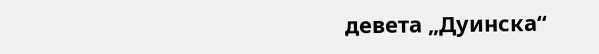девета „Дуинска“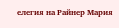елегия на Райнер Мария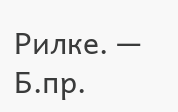Рилке. — Б.пр.